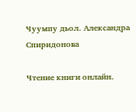Чуумпу дьол. Александра Спиридонова

Чтение книги онлайн.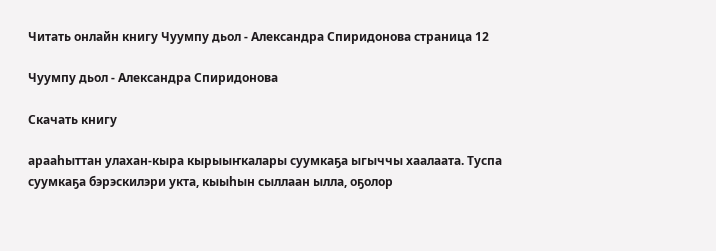Читать онлайн книгу Чуумпу дьол - Александра Спиридонова страница 12

Чуумпу дьол - Александра Спиридонова

Скачать книгу

арааһыттан улахан-кыра кырыыҥкалары суумкаҕа ыгыччы хаалаата. Туспа суумкаҕа бэрэскилэри укта, кыыһын сыллаан ылла, оҕолор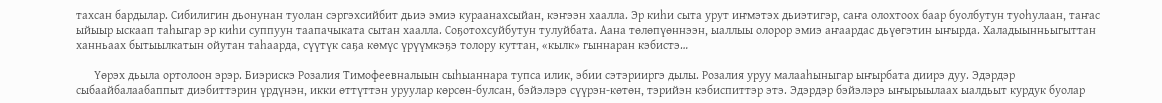тахсан бардылар. Сибилигин дьонунан туолан сэргэхсийбит дьиэ эмиэ кураанахсыйан, кэҥээн хаалла. Эр киһи сыта урут иҥмэтэх дьиэтигэр, саҥа олохтоох баар буолбутун туоһулаан, таҥас ыйыыр ыскаап таһыгар эр киһи суппуун таапачыката сытан хаалла. Соҕотохсуйбутун тулуйбата. Аана төлөпүөннээн, ыаллыы олорор эмиэ аҥаардас дьүөгэтин ыҥырда. Халадыынньыгыттан ханньаах бытыылкатын ойутан таһаарда, сүүтүк саҕа көмүс үрүүмкэҕэ толору куттан, «кылк» гыннаран кэбистэ…

      Үөрэх дьыла ортолоон эрэр. Биэрискэ Розалия Тимофеевналыын сыһыаннара тупса илик, эбии сэтэрииргэ дылы. Розалия уруу малааһыныгар ыҥырбата диирэ дуу. Эдэрдэр сыбаайбалаабаппыт диэбиттэрин үрдүнэн, икки өттүттэн уруулар көрсөн-булсан, бэйэлэрэ сүүрэн-көтөн, тэрийэн кэбиспиттэр этэ. Эдэрдэр бэйэлэрэ ыҥырыылаах ыалдьыт курдук буолар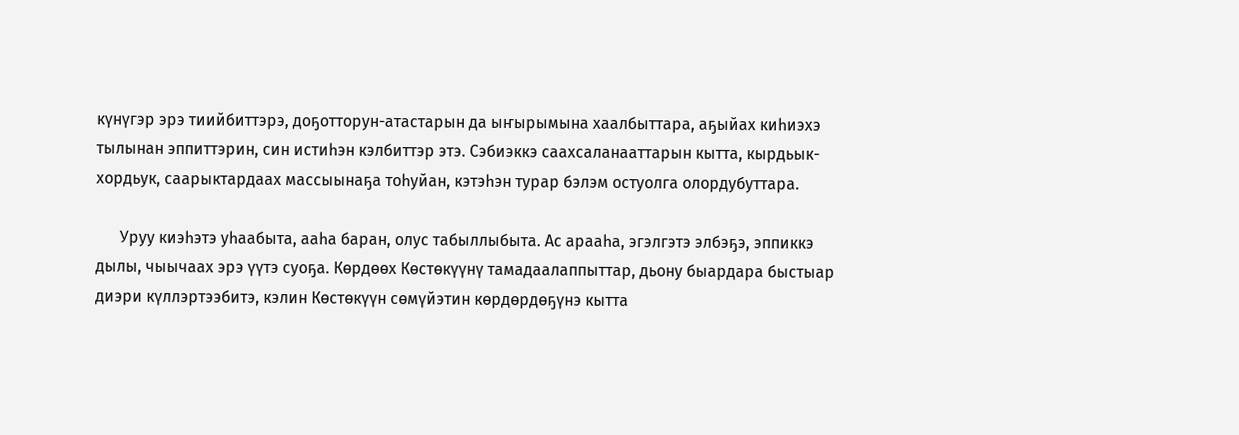күнүгэр эрэ тиийбиттэрэ, доҕотторун-атастарын да ыҥырымына хаалбыттара, аҕыйах киһиэхэ тылынан эппиттэрин, син истиһэн кэлбиттэр этэ. Сэбиэккэ саахсаланааттарын кытта, кырдьык-хордьук, саарыктардаах массыынаҕа тоһуйан, кэтэһэн турар бэлэм остуолга олордубуттара.

      Уруу киэһэтэ уһаабыта, ааһа баран, олус табыллыбыта. Ас арааһа, эгэлгэтэ элбэҕэ, эппиккэ дылы, чыычаах эрэ үүтэ суоҕа. Көрдөөх Көстөкүүнү тамадаалаппыттар, дьону быардара быстыар диэри күллэртээбитэ, кэлин Көстөкүүн сөмүйэтин көрдөрдөҕүнэ кытта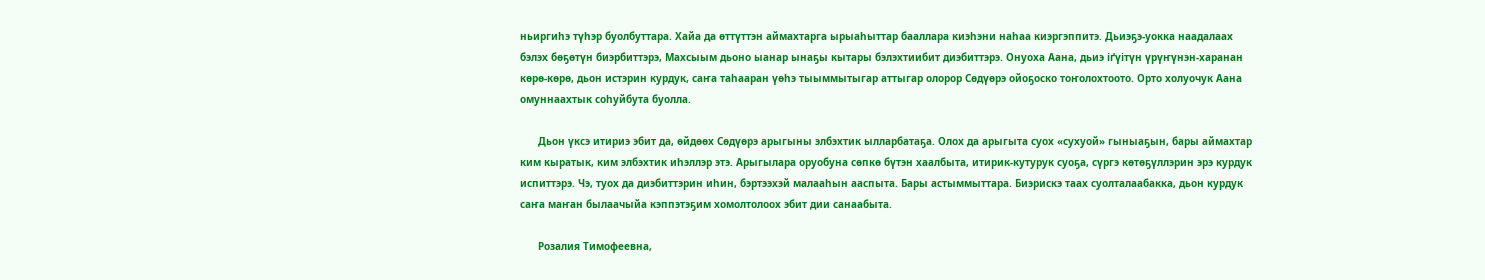ньиргиһэ түһэр буолбуттара. Хайа да өттүттэн аймахтарга ырыаһыттар бааллара киэһэни наһаа киэргэппитэ. Дьиэҕэ-уокка наадалаах бэлэх бөҕөтүн биэрбиттэрэ, Махсыым дьоно ыанар ынаҕы кытары бэлэхтиибит диэбиттэрэ. Онуоха Аана, дьиэ іґүітүн үрүҥүнэн-харанан көрө-көрө, дьон истэрин курдук, саҥа таһааран үөһэ тыыммытыгар аттыгар олорор Сөдүөрэ ойоҕоско тоҥолохтоото. Орто холуочук Аана омуннаахтык соһуйбута буолла.

      Дьон үксэ итириэ эбит да, өйдөөх Сөдүөрэ арыгыны элбэхтик ылларбатаҕа. Олох да арыгыта суох «сухуой» гыныаҕын, бары аймахтар ким кыратык, ким элбэхтик иһэллэр этэ. Арыгылара оруобуна сөпкө бүтэн хаалбыта, итирик-кутурук суоҕа, сүргэ көтөҕүллэрин эрэ курдук испиттэрэ. Чэ, туох да диэбиттэрин иһин, бэртээхэй малааһын ааспыта. Бары астыммыттара. Биэрискэ таах суолталаабакка, дьон курдук саҥа маҥан былаачыйа кэппэтэҕим хомолтолоох эбит дии санаабыта.

      Розалия Тимофеевна,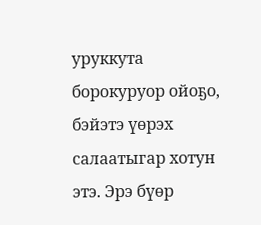уруккута борокуруор ойоҕо, бэйэтэ үөрэх салаатыгар хотун этэ. Эрэ бүөр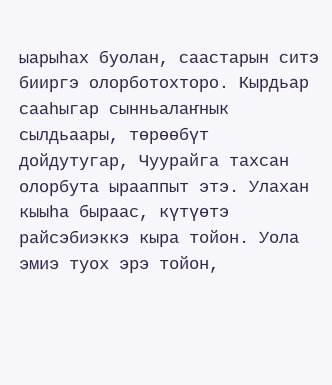ыарыһах буолан, саастарын ситэ бииргэ олорботохторо. Кырдьар сааһыгар сынньалаҥнык сылдьаары, төрөөбүт дойдутугар, Чуурайга тахсан олорбута ырааппыт этэ. Улахан кыыһа быраас, күтүөтэ райсэбиэккэ кыра тойон. Уола эмиэ туох эрэ тойон,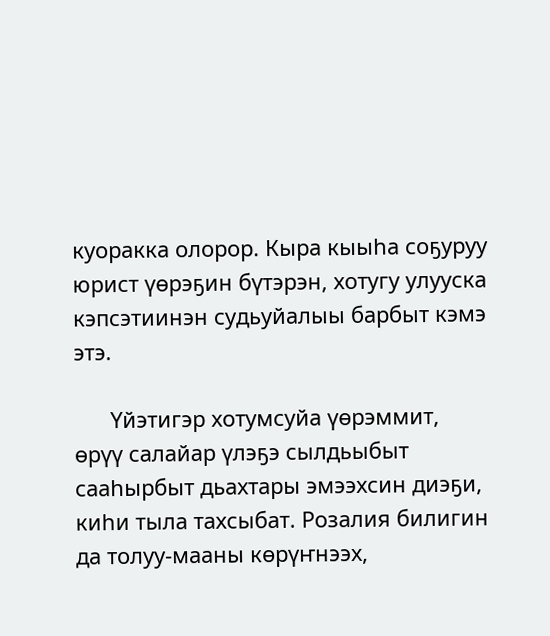куоракка олорор. Кыра кыыһа соҕуруу юрист үөрэҕин бүтэрэн, хотугу улууска кэпсэтиинэн судьуйалыы барбыт кэмэ этэ.

      Үйэтигэр хотумсуйа үөрэммит, өрүү салайар үлэҕэ сылдьыбыт сааһырбыт дьахтары эмээхсин диэҕи, киһи тыла тахсыбат. Розалия билигин да толуу-мааны көрүҥнээх,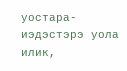уостара-иэдэстэрэ уола илик,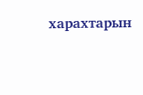харахтарын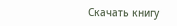Скачать книгу